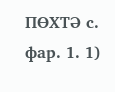ПӨХТӘ с. фар. 1. 1)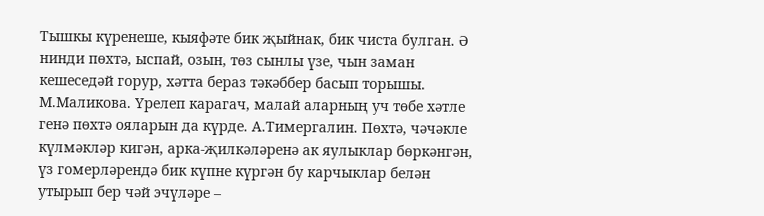Тышкы күренеше, кыяфәте бик җыйнак, бик чиста булган. Ә нинди пөхтә, ыспай, озын, төз сынлы үзе, чын заман кешеседәй горур, хәтта бераз тәкәббер басып торышы. М.Маликова. Үрелеп карагач, малай аларның уч төбе хәтле генә пөхтә ояларын да күрде. А.Тимергалин. Пөхтә, чәчәкле күлмәкләр кигән, арка-җилкәләренә ак яулыклар бөркәнгән, үз гомерләрендә бик күпне күргән бу карчыклар белән утырып бер чәй эчүләре –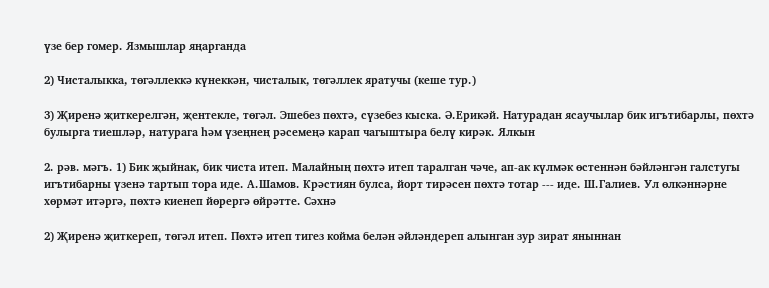үзе бер гомер. Язмышлар яңарганда

2) Чисталыкка, төгәллеккә күнеккән, чисталык, төгәллек яратучы (кеше тур.)

3) Җиренә җиткерелгән, җентекле, төгәл. Эшебез пөхтә, сүзебез кыска. Ә.Ерикәй. Натурадан ясаучылар бик игътибарлы, пөхтә булырга тиешләр, натурага һәм үзеңнең рәсемеңә карап чагыштыра белү кирәк. Ялкын

2. рәв. мәгъ. 1) Бик җыйнак, бик чиста итеп. Малайның пөхтә итеп таралган чәче, ап-ак күлмәк өстеннән бәйләнгән галстугы игътибарны үзенә тартып тора иде. А.Шамов. Крәстиян булса, йорт тирәсен пөхтә тотар --- иде. Ш.Галиев. Ул өлкәннәрне хөрмәт итәргә, пөхтә киенеп йөрергә өйрәтте. Сәхнә

2) Җиренә җиткереп, төгәл итеп. Пөхтә итеп тигез койма белән әйләндереп алынган зур зират яныннан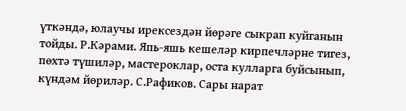үткәндә, юлаучы ирексездән йөрәге сыкрап куйганын тойды. Р.Кәрами. Япь-яшь кешеләр кирпечләрне тигез, пөхтә түшиләр, мастероклар, оста кулларга буйсынып, күндәм йөриләр. С.Рафиков. Сары нарат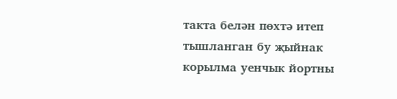такта белән пөхтә итеп тышланган бу җыйнак корылма уенчык йортны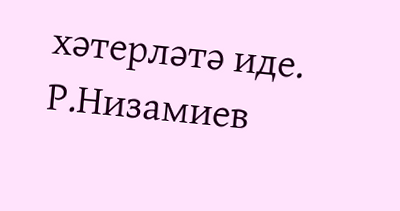хәтерләтә иде. Р.Низамиев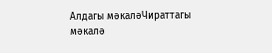Алдагы мәкаләЧираттагы мәкалә